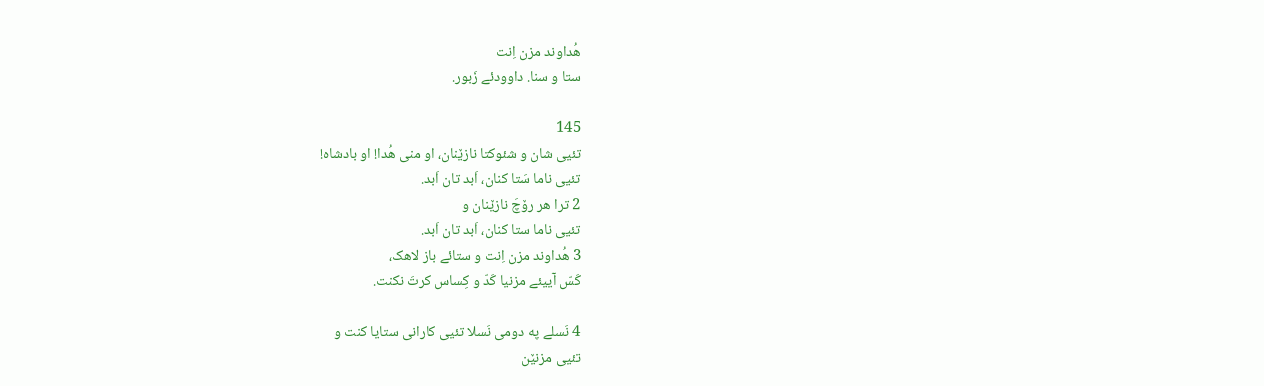هُداوند مزن اِنت
ستا و سنا. داوودئے زَبور.

145
تئیی شان و شئوکتا نازێنان، او منی هُدا! او بادشاه!
تئیی ناما سَتا کنان، اَبد تان اَبد.
2 ترا هر رۆچَ نازێنان و
تئیی ناما ستا کنان، اَبد تان اَبد.
3 هُداوند مزن اِنت و ستائے باز لاهک،
کَسّ آییئے مزنیا کَدّ و کِساس کرتَ نکنت.

4 نَسلے په دومی نَسلا تئیی کارانی ستایا کنت و
تئیی مزنێن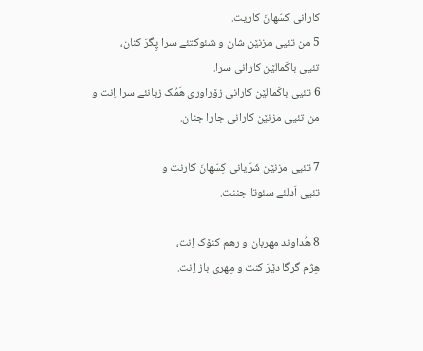کارانی کسّهانَ کاریت.
5 من تئیی مزنێن شان و شئوکتئے سرا پِگرَ کنان،
تئیی باکَمالێن کارانی سرا.
6 تئیی باکَمالێن کارانی زۆراوری هَمُک زبانئے سرا اِنت و
من تئیی مزنێن کارانی جارا جنان.

7 تئیی مزنێن شَرّیانی کِسّهانَ کارنت و
تئیی اَدلئے سئوتا جننت.

8 هُداوند مهربان و رهم کنۆک اِنت،
هِژم گرگا دێرَ کنت و مِهری باز اِنت.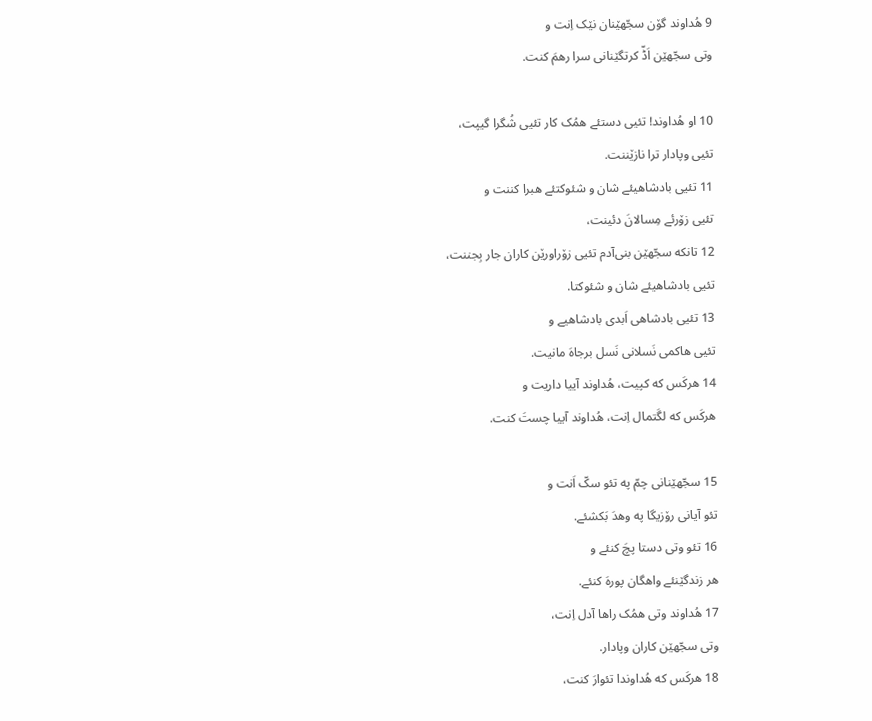9 هُداوند گۆن سجّهێنان نێک اِنت و
وتی سجّهێن اَڈّ کرتگێنانی سرا رهمَ کنت.

10 او هُداوند! تئیی دستئے همُک کار تئیی شُگرا گیپت،
تئیی وپادار ترا نازێننت.
11 تئیی بادشاهیئے شان و شئوکتئے هبرا کننت و
تئیی زۆرئے مِسالانَ دئینت،
12 تانکه سجّهێن بنی‌آدم تئیی زۆراورێن کاران جار بِجننت،
تئیی بادشاهیئے شان و شئوکتا.
13 تئیی بادشاهی اَبدی بادشاهیے و
تئیی هاکمی نَسلانی نَسل برجاهَ مانیت.
14 هرکَس که کپیت، هُداوند آییا داریت و
هرکَس که لگَتمال اِنت، هُداوند آییا چستَ کنت.

15 سجّهێنانی چمّ په تئو سکّ اَنت و
تئو آیانی رۆزیگا په وهدَ بَکشئے.
16 تئو وتی دستا پچَ کنئے و
هر زندگێنئے واهگان پورهَ کنئے.
17 هُداوند وتی همُک راها آدل اِنت،
وتی سجّهێن کاران وپادار.
18 هرکَس که هُداوندا تئوارَ کنت،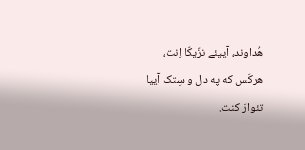هُداوند، آییئے نزّیکّا اِنت،
هرکَس که په دل و سِتک آییا تئوارَ کنت.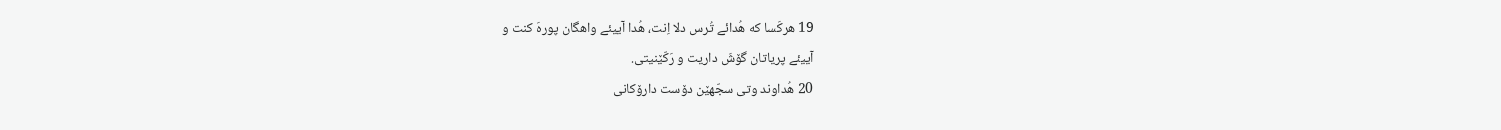19 هرکَسا که هُدائے تُرس دلا اِنت، هُدا آییئے واهگان پورهَ کنت و
آییئے پریاتان گۆشَ داریت و رَکّێنیتی.
20 هُداوند وتی سجّهێن دۆست دارۆکانی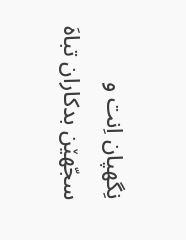نِگهپان اِنت و
سجّهێن بدکاران تباهَ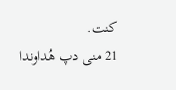کنت.
21 منی دپ هُداوندا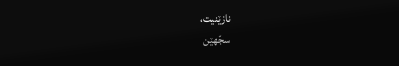نازێنیت،
سجّهێن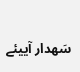سَهدار آییئے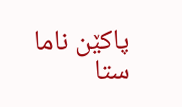پاکێن ناما ستا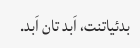بدئیاتنت، اَبد تان اَبد.